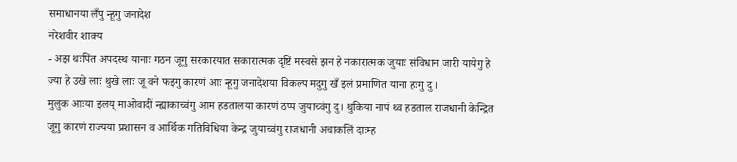समाधानया लँपु न्हूगु जनादेश
नरेशवीर शाक्य
- अझ थःपिंत अपदस्थ यानाः गठन जूगु सरकारयात सकारात्मक दृष्टिं मस्वसे झन हे नकारात्मक जुयाः संविधान जारी यायेगु हे ज्या हे उखे लाः थुखे लाः जू वने फइगु कारणं आः न्हूगु जनादेशया विकल्प मदुगु खँ इलं प्रमाणित याना हःगु दु ।
मुलुक आःया इलय् माओवादीं न्ह्याकाच्वंगु आम हडतालया कारणं ठप्प जुयाच्वंगु दु। थुकिया नापं थ्व हडताल राजधानी केन्द्रित जूगु कारणं राज्यया प्रशासन व आर्थिक गतिविधिया केन्द्र जुयाच्वंगु राजधानी अचाकलिं दाःम्ह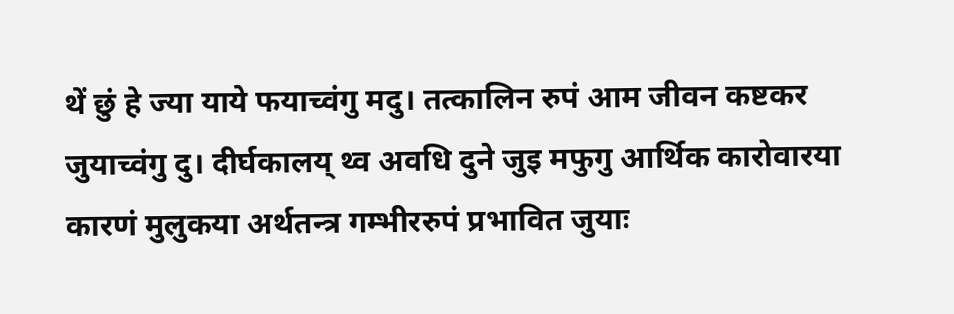थें छुं हे ज्या याये फयाच्वंगु मदु। तत्कालिन रुपं आम जीवन कष्टकर जुयाच्वंगु दु। दीर्घकालय् थ्व अवधि दुने जुइ मफुगु आर्थिक कारोवारया कारणं मुलुकया अर्थतन्त्र गम्भीररुपं प्रभावित जुयाः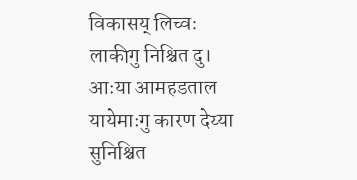विकासय् लिच्वः लाकीगु निश्चित दु।
आःया आमहडताल यायेमाःगु कारण देय्या सुनिश्चित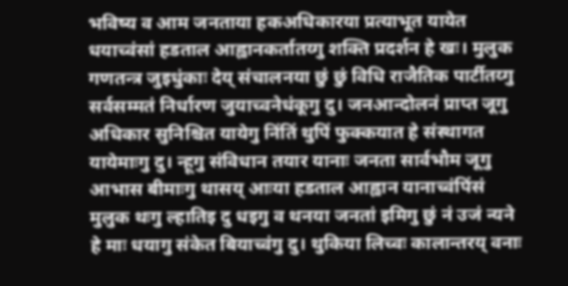भविष्य व आम जनताया हकअधिकारया प्रत्याभूत यायेत धयाच्वंसां हडताल आह्वानकर्तातय्गु शक्ति प्रदर्शन हे खः। मुलुक गणतन्त्र जुइधुंकाः देय् संचालनया छुं छुं विधि राजैतिक पार्टीतय्गु सर्वसम्मतं निर्धारण जुयाच्वनेधंकूगु दु। जनआन्दोलनं प्राप्त जूगु अधिकार सुनिश्चित यायेगु निंतिं थुपिं फुक्कयात हे संस्थागत यायेमाःगु दु। न्हूगु संविधान तयार यानाः जनता सार्वभौम जूगु आभास बीमाःगु थासय् आःया हडताल आह्वान यानाच्वंपिंसं मुलुक थःगु ल्हातिइ दु धइगु व थनया जनतां इमिगु छुं नं उजं न्यने हे माः धयागु संकेत बियाच्वंगु दु। थुकिया लिच्वः कालान्तरय् वनाः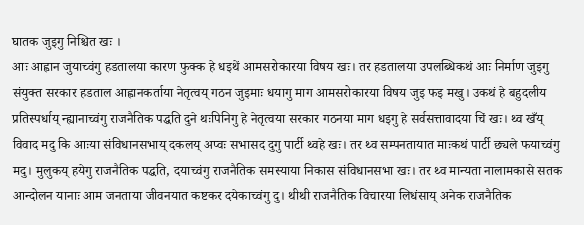घातक जुइगु निश्चित खः ।
आः आह्वान जुयाच्वंगु हडतालया कारण फुक्क हे धइथें आमसरोकारया विषय खः। तर हडतालया उपलब्धिकथं आः निर्माण जुइगु संयुक्त सरकार हडताल आह्वानकर्ताया नेतृत्वय् गठन जुइमाः धयागु माग आमसरोकारया विषय जुइ फइ मखु। उकथं हे बहुदलीय प्रतिस्पर्धाय् न्ह्यानाच्वंगु राजनैतिक पद्धति दुने थःपिनिगु हे नेतृत्वया सरकार गठनया माग धइगु हे सर्वसत्तावादया चिं खः। थ्व खँय् विवाद मदु कि आःया संविधानसभाय् दकलय् अप्वः सभासद दुगु पार्टी थ्वहे खः। तर थ्व सम्पनतायात माःकथं पार्टी छ्यले फयाच्वंगु मदु। मुलुकय् हयेगु राजनैतिक पद्धति, दयाच्वंगु राजनैतिक समस्याया निकास संविधानसभा खः। तर थ्व मान्यता नालामकासे सतक आन्दोलन यानाः आम जनताया जीवनयात कष्टकर दयेकाच्वंगु दु। थीथी राजनैतिक विचारया लिधंसाय् अनेक राजनैतिक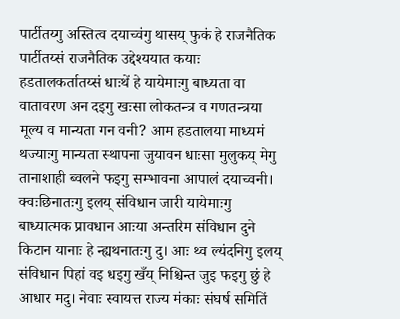पार्टीतय्गु अस्तित्व दयाच्वंगु थासय् फुकं हे राजनैतिक पार्टीतय्सं राजनैतिक उद्देश्ययात कयाः हडतालकर्तातय्सं धाःथें हे यायेमाःगु बाध्यता वा वातावरण अन दइगु खःसा लोकतन्त्र व गणतन्त्रया मूल्य व मान्यता गन वनी? आम हडतालया माध्यमं थज्याःगु मान्यता स्थापना जुयावन धाःसा मुलुकय् मेगु तानाशाही ब्वलने फइगु सम्भावना आपालं दयाच्वनी।
क्वःछिनातःगु इलय् संविधान जारी यायेमाःगु बाध्यात्मक प्रावधान आःया अन्तरिम संविधान दुने किटान यानाः हे न्ह्यथनातःगु दु। आः थ्व ल्यंदनिगु इलय् संविधान पिहां वइ धइगु खँय् निश्चिन्त जुइ फइगु छुं हे आधार मदु। नेवाः स्वायत्त राज्य मंकाः संघर्ष समितिं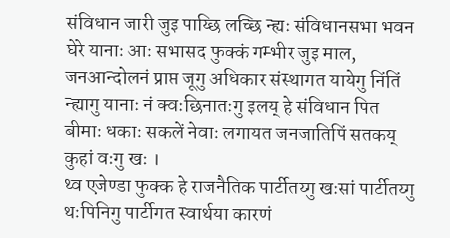संविधान जारी जुइ पाय्छि लच्छि न्ह्यः संविधानसभा भवन घेरे यानाः आः सभासद फुक्कं गम्भीर जुइ माल, जनआन्दोलनं प्राप्त जूगु अधिकार संस्थागत यायेगु निंतिं न्ह्यागु यानाः नं क्वःछिनातःगु इलय् हे संविधान पित बीमाः धकाः सकलें नेवाः लगायत जनजातिपिं सतकय् कुहां वःगु खः ।
थ्व एजेण्डा फुक्क हे राजनैतिक पार्टीतय्गु खःसां पार्टीतय्गु थःपिनिगु पार्टीगत स्वार्थया कारणं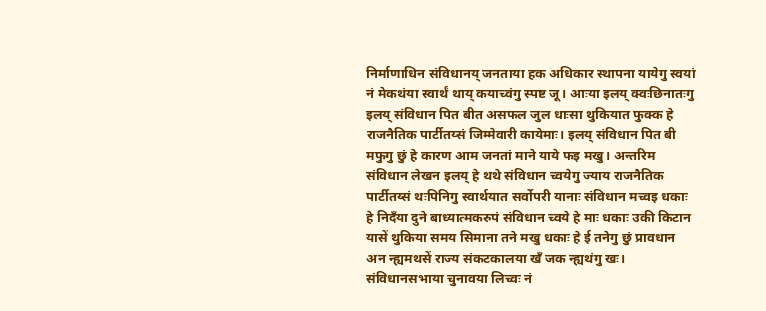निर्माणाधिन संविधानय् जनताया हक अधिकार स्थापना यायेगु स्वयां नं मेकथंया स्वार्थं थाय् कयाच्वंगु स्पष्ट जू। आःया इलय् क्वःछिनातःगु इलय् संविधान पित बीत असफल जुल धाःसा थुकियात फुक्क हे राजनैतिक पार्टीतय्सं जिम्मेवारी कायेमाः। इलय् संविधान पित बी मफुगु छुं हे कारण आम जनतां माने याये फइ मखु। अन्तरिम संविधान लेखन इलय् हे थथे संविधान च्वयेगु ज्याय राजनैतिक पार्टीतय्सं थःपिनिगु स्वार्थयात सर्वोपरी यानाः संविधान मच्वइ धकाः हे निदँया दुने बाध्यात्मकरुपं संविधान च्वये हे माः धकाः उकी किटान यासें थुकिया समय सिमाना तने मखु धकाः हे ई तनेगु छुं प्रावधान अन न्ह्यमथसें राज्य संकटकालया खँ जक न्ह्यथंगु खः। संविधानसभाया चुनावया लिच्वः नं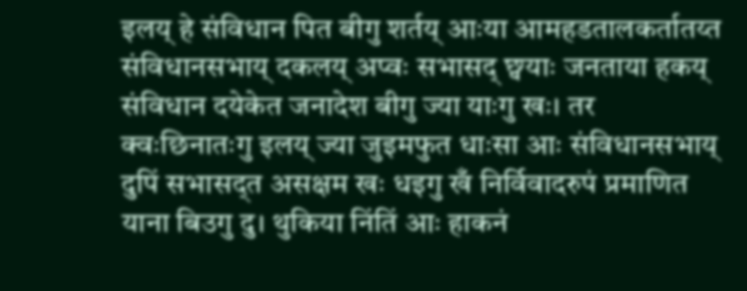इलय् हे संविधान पित बीगु शर्तय् आःया आमहडतालकर्तातय्त संविधानसभाय् दकलय् अप्वः सभासद् छ्वयाः जनताया हकय् संविधान दयेकेत जनादेश बीगु ज्या याःगु खः। तर क्वःछिनातःगु इलय् ज्या जुइमफुत धाःसा आः संविधानसभाय् दुपिं सभासद्त असक्षम खः धइगु खँ निर्विवादरुपं प्रमाणित याना बिउगु दु। थुकिया निंतिं आः हाकनं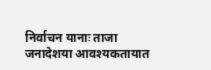निर्वाचन यानाः ताजा जनादेशया आवश्यकतायात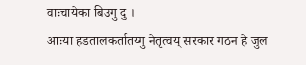वाःचायेका बिउगु दु ।
आःया हडतालकर्तातय्गु नेतृत्वय् सरकार गठन हे जुल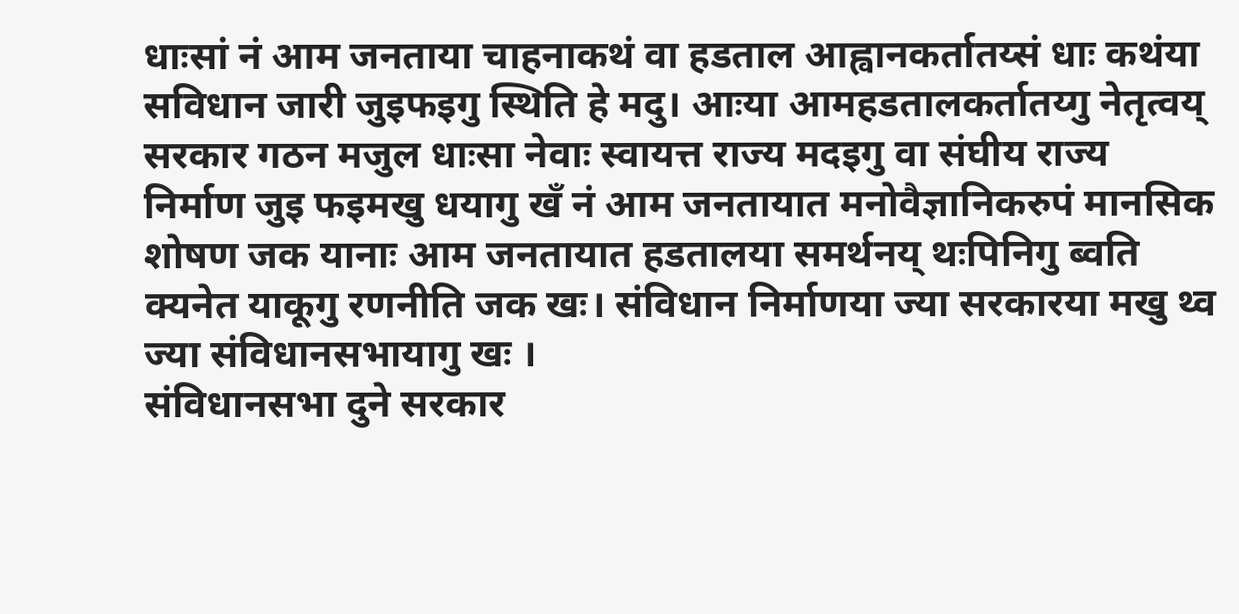धाःसां नं आम जनताया चाहनाकथं वा हडताल आह्वानकर्तातय्सं धाः कथंया सविधान जारी जुइफइगु स्थिति हे मदु। आःया आमहडतालकर्तातय्गु नेतृत्वय् सरकार गठन मजुल धाःसा नेवाः स्वायत्त राज्य मदइगु वा संघीय राज्य निर्माण जुइ फइमखु धयागु खँ नं आम जनतायात मनोवैज्ञानिकरुपं मानसिक शोषण जक यानाः आम जनतायात हडतालया समर्थनय् थःपिनिगु ब्वति क्यनेत याकूगु रणनीति जक खः। संविधान निर्माणया ज्या सरकारया मखु थ्व ज्या संविधानसभायागु खः ।
संविधानसभा दुने सरकार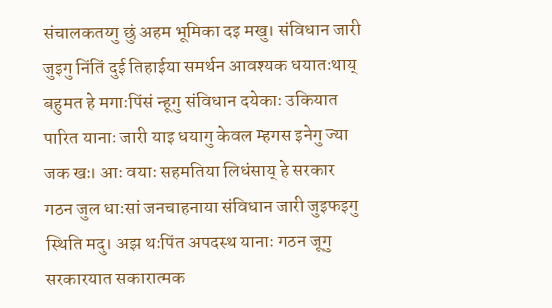संचालकतय्गु छुं अहम भूमिका दइ मखु। संविधान जारी जुइगु निंतिं दुई तिहाईया समर्थन आवश्यक धयातःथाय् बहुमत हे मगाःपिंसं न्हूगु संविधान दयेकाः उकियात पारित यानाः जारी याइ धयागु केवल म्हगस इनेगु ज्या जक खः। आः वयाः सहमतिया लिधंसाय् हे सरकार गठन जुल धाःसां जनचाहनाया संविधान जारी जुइफइगु स्थिति मदु। अझ थःपिंत अपदस्थ यानाः गठन जूगु सरकारयात सकारात्मक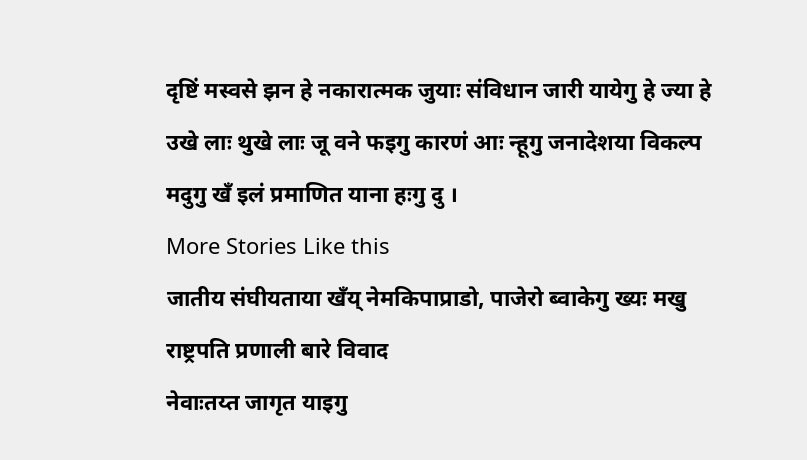दृष्टिं मस्वसे झन हे नकारात्मक जुयाः संविधान जारी यायेगु हे ज्या हे उखे लाः थुखे लाः जू वने फइगु कारणं आः न्हूगु जनादेशया विकल्प मदुगु खँ इलं प्रमाणित याना हःगु दु ।
More Stories Like this
जातीय संघीयताया खँय् नेमकिपाप्राडो, पाजेरो ब्वाकेगु ख्यः मखु
राष्ट्रपति प्रणाली बारे विवाद
नेवाःतय्त जागृत याइगु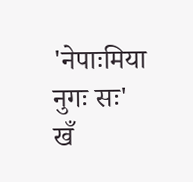'नेपाःमिया नुगः सः'
खँ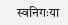स्वनिगःया